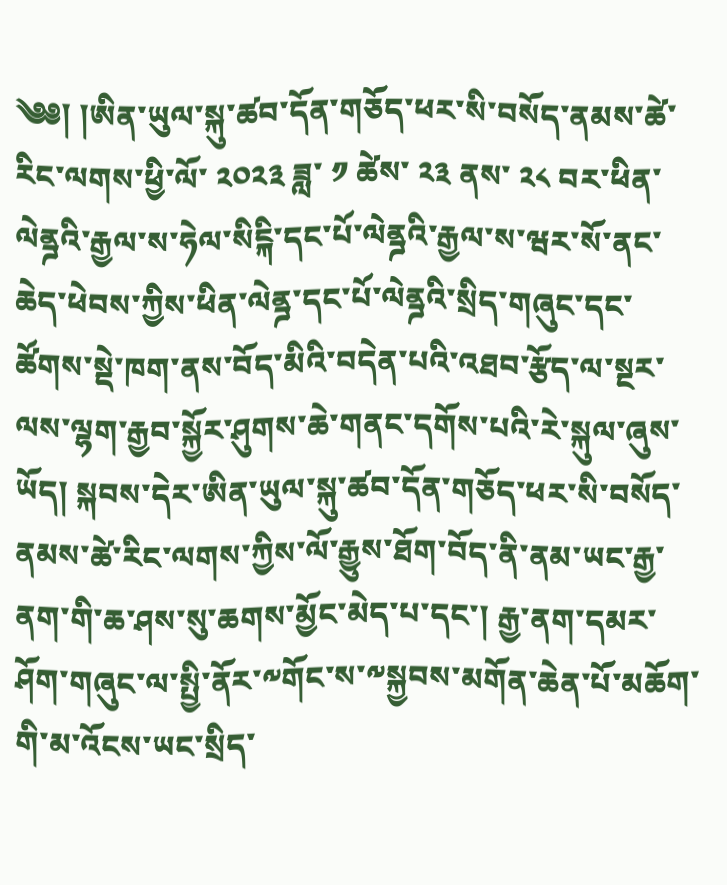༄༅། །ཨིན་ཡུལ་སྐུ་ཚབ་དོན་གཅོད་ཕར་སི་བསོད་ནམས་ཚེ་རིང་ལགས་ཕྱི་ལོ་ ༢༠༢༣ ཟླ་ ༡ ཚེས་ ༢༣ ནས་ ༢༨ བར་ཕིན་ལེནྜའི་རྒྱལ་ས་ཧེལ་སིངྐི་དང་པོ་ལེནྜའི་རྒྱལ་ས་ཝར་སོ་ནང་ཆེད་ཕེབས་ཀྱིས་ཕིན་ལེནྜ་དང་པོ་ལེནྜའི་སྲིད་གཞུང་དང་ཚོགས་སྡེ་ཁག་ནས་བོད་མིའི་བདེན་པའི་འཐབ་རྩོད་ལ་སྔར་ལས་ལྷག་རྒྱབ་སྐྱོར་ཤུགས་ཆེ་གནང་དགོས་པའི་རེ་སྐུལ་ཞུས་ཡོད། སྐབས་དེར་ཨིན་ཡུལ་སྐུ་ཚབ་དོན་གཅོད་ཕར་སི་བསོད་ནམས་ཚེ་རིང་ལགས་ཀྱིས་ལོ་རྒྱུས་ཐོག་བོད་ནི་ནམ་ཡང་རྒྱ་ནག་གི་ཆ་ཤས་སུ་ཆགས་མྱོང་མེད་པ་དང་། རྒྱ་ནག་དམར་ཤོག་གཞུང་ལ་སྤྱི་ནོར་༸གོང་ས་༸སྐྱབས་མགོན་ཆེན་པོ་མཆོག་གི་མ་འོངས་ཡང་སྲིད་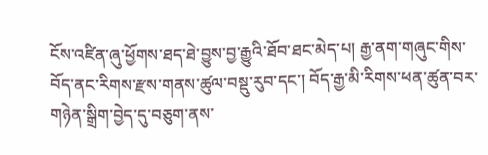ངོས་འཛིན་ཞུ་ཕྱོགས་ཐད་ཐེ་བྱུས་བྱ་རྒྱུའི་ཐོབ་ཐང་མེད་པ། རྒྱ་ནག་གཞུང་གིས་བོད་ནང་རིགས་རྫས་གནས་ཚུལ་བསྡུ་རུབ་དང་། བོད་རྒྱ་མི་རིགས་ཕན་ཚུན་བར་གཉེན་སྒྲིག་བྱེད་དུ་བཅུག་ནས་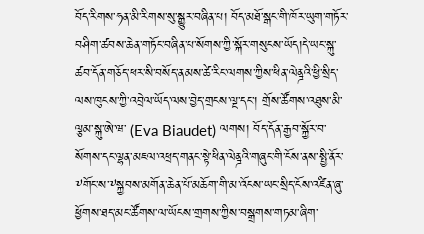བོད་རིགས་ཧན་མི་རིགས་སུ་སྒྱུར་བཞིན་པ། བོད་མཐོ་སྒང་གི་ཁོར་ཡུག་གཏོར་བཤིག་ཚབས་ཆེན་གཏོང་བཞིན་པ་སོགས་ཀྱི་སྐོར་གསུངས་ཡོད།དེ་ཡང་སྐུ་ཚབ་དོན་གཅོད་ཕར་སི་བསོད་ནམས་ཚེ་རིང་ལགས་ཀྱིས་ཕིན་ལེནྜའི་ཕྱི་སྲིད་ལས་ཁུངས་ཀྱི་འབྲེལ་ཡོད་ལས་བྱེད་གྲངས་ལྔ་དང་། གྲོས་ཚོགས་འཐུས་མི་ལྕམ་སྐུ་ཨེ་ཝ་ (Eva Biaudet) ལགས། བོད་དོན་རྒྱབ་སྐྱོར་བ་སོགས་དང་ལྷན་མཇལ་འཕྲད་གནང་སྟེ་ཕིན་ལེནྜའི་གཞུང་གི་ངོས་ནས་སྤྱི་ནོར་༸གོང་ས་༸སྐྱབས་མགོན་ཆེན་པོ་མཆོག་གི་མ་འོངས་ཡང་སྲིད་ངོས་འཛིན་ཞུ་ཕྱོགས་ཐད་མང་ཚོགས་ལ་ཡོངས་གྲགས་ཀྱིས་བསྒྲགས་གཏམ་ཞིག་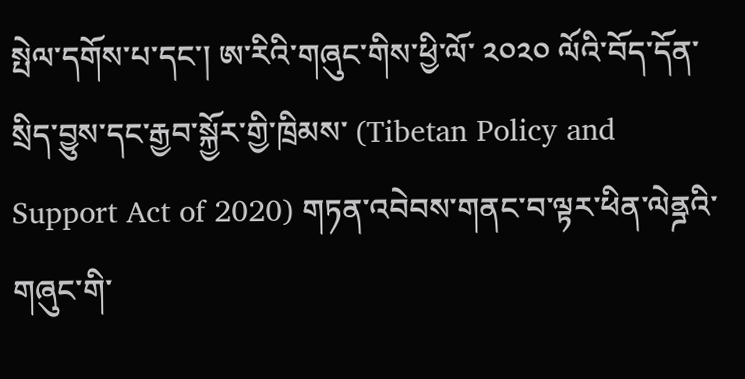སྤེལ་དགོས་པ་དང་། ཨ་རིའི་གཞུང་གིས་ཕྱི་ལོ་ ༢༠༢༠ ལོའི་བོད་དོན་སྲིད་བྱུས་དང་རྒྱབ་སྐྱོར་གྱི་ཁྲིམས་ (Tibetan Policy and Support Act of 2020) གཏན་འབེབས་གནང་བ་ལྟར་ཕིན་ལེནྜའི་གཞུང་གི་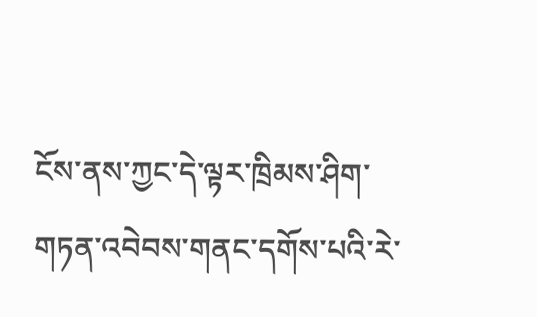ངོས་ནས་ཀྱང་དེ་ལྟར་ཁྲིམས་ཤིག་གཏན་འབེབས་གནང་དགོས་པའི་རེ་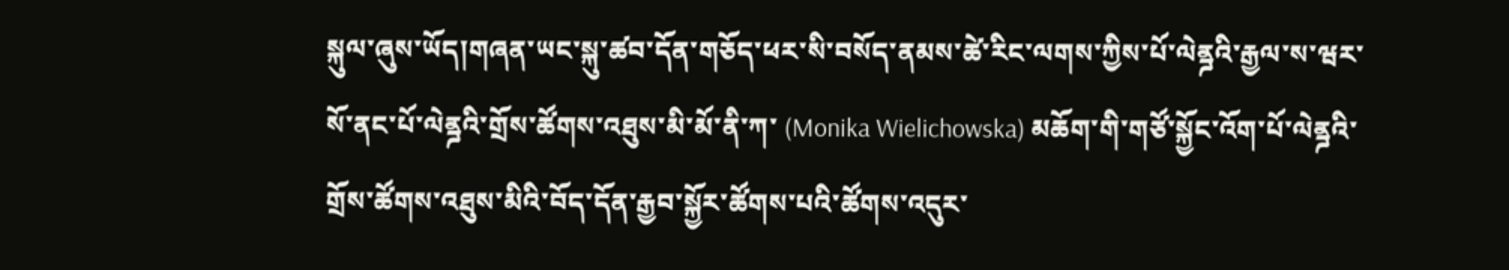སྐུལ་ཞུས་ཡོད།གཞན་ཡང་སྐུ་ཚབ་དོན་གཅོད་ཕར་སི་བསོད་ནམས་ཚེ་རིང་ལགས་ཀྱིས་པོ་ལེནྜའི་རྒྱལ་ས་ཝར་སོ་ནང་པོ་ལེནྜའི་གྲོས་ཚོགས་འཐུས་མི་མོ་ནི་ཀ་ (Monika Wielichowska) མཆོག་གི་གཙོ་སྐྱོང་འོག་པོ་ལེནྜའི་གྲོས་ཚོགས་འཐུས་མིའི་བོད་དོན་རྒྱབ་སྐྱོར་ཚོགས་པའི་ཚོགས་འདུར་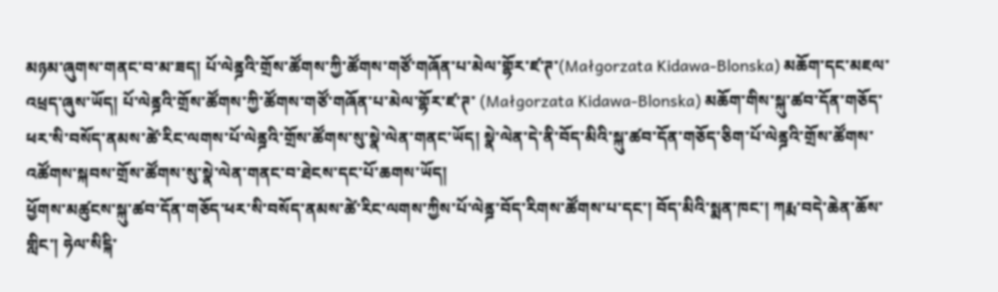མཉམ་ཞུགས་གནང་བ་མ་ཟད། པོ་ལེནྜའི་གྲོས་ཚོགས་ཀྱི་ཚོགས་གཙོ་གཞོན་པ་མེལ་གྷོར་ཛ་ཊ་(Małgorzata Kidawa-Blonska) མཆོག་དང་མཇལ་འཕྲད་ཞུས་ཡོད། པོ་ལེནྜའི་གྲོས་ཚོགས་ཀྱི་ཚོགས་གཙོ་གཞོན་པ་མེལ་གྷོར་ཛ་ཊ་ (Małgorzata Kidawa-Blonska) མཆོག་གིས་སྐུ་ཚབ་དོན་གཅོད་ཕར་སི་བསོད་ནམས་ཚེ་རིང་ལགས་པོ་ལེནྜའི་གྲོས་ཚོགས་སུ་སྣེ་ལེན་གནང་ཡོད། སྣེ་ལེན་དེ་ནི་བོད་མིའི་སྐུ་ཚབ་དོན་གཅོད་ཅིག་པོ་ལེནྜའི་གྲོས་ཚོགས་འཚོགས་སྐབས་གྲོས་ཚོགས་སུ་སྣེ་ལེན་གནང་བ་ཐེངས་དང་པོ་ཆགས་ཡོད།
ཕྱོགས་མཚུངས་སྐུ་ཚབ་དོན་གཅོད་ཕར་སི་བསོད་ནམས་ཚེ་རིང་ལགས་ཀྱིས་པོ་ལེནྜ་བོད་རིགས་ཚོགས་པ་དང་། བོད་མིའི་སྨན་ཁང་། ཀརྨ་བདེ་ཆེན་ཆོས་གླིང་། ཧེལ་སིངྐི་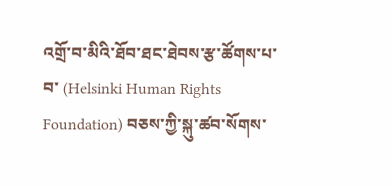འགྲོ་བ་མིའི་ཐོབ་ཐང་ཐེབས་རྩ་ཚོགས་པ་བ་ (Helsinki Human Rights Foundation) བཅས་ཀྱི་སྐུ་ཚབ་སོགས་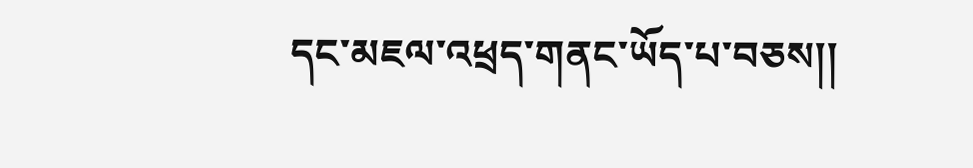དང་མཇལ་འཕྲད་གནང་ཡོད་པ་བཅས།།